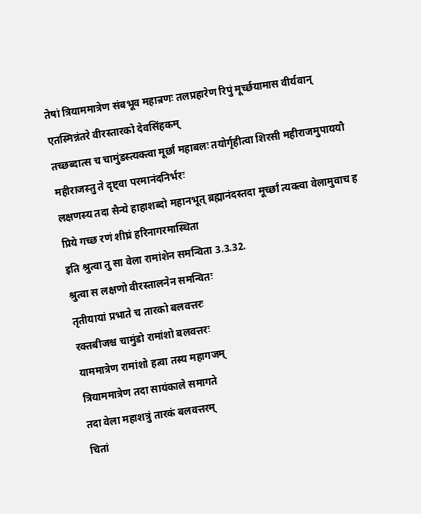तेषां त्रियाममात्रेण संबभूव महान्रणः तलप्रहारेण रिपुं मूर्च्छयामास वीर्यवान्
एतस्मिन्नंतरे वीरस्तारको देवसिंहकम्
तच्छब्दात्स च चामुंडस्त्यक्त्वा मूर्छां महाबलः तयोर्गृहीत्वा शिरसी महीराजमुपाययौ
महीराजस्तु ते दृष्ट्वा परमानंदनिर्भरः
लक्षणस्य तदा सैन्ये हाहाशब्दो महानभूत् ब्रह्मानंदस्तदा मूर्च्छां त्यक्त्वा वेलामुवाच ह
प्रिये गच्छ रणं शीघ्रं हरिनागरमास्थिता
इति श्रुत्वा तु सा वेला रामांशेन समन्विता 3.3.32.
श्रुत्वा स लक्षणो वीरस्तालनेन समन्वितः
तृतीयायां प्रभाते च तारको बलवत्तरः
रक्तबीजश्च चामुंडो रामांशो बलवत्तरः
याममात्रेण रामांशो हत्वा तस्य महागजम्
त्रियाममात्रेण तदा सायंकाले समागते
तदा वेला महाशत्रुं तारकं बलवत्तरम्
चितां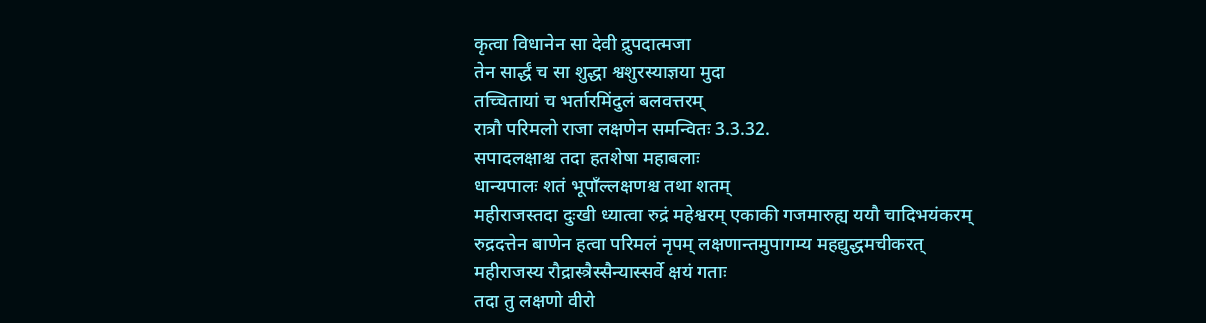कृत्वा विधानेन सा देवी द्रुपदात्मजा
तेन सार्द्धं च सा शुद्धा श्वशुरस्याज्ञया मुदा
तच्चितायां च भर्तारमिंदुलं बलवत्तरम्
रात्रौ परिमलो राजा लक्षणेन समन्वितः 3.3.32.
सपादलक्षाश्च तदा हतशेषा महाबलाः
धान्यपालः शतं भूपाँल्लक्षणश्च तथा शतम्
महीराजस्तदा दुःखी ध्यात्वा रुद्रं महेश्वरम् एकाकी गजमारुह्य ययौ चादिभयंकरम्
रुद्रदत्तेन बाणेन हत्वा परिमलं नृपम् लक्षणान्तमुपागम्य महद्युद्धमचीकरत्
महीराजस्य रौद्रास्त्रैस्सैन्यास्सर्वे क्षयं गताः
तदा तु लक्षणो वीरो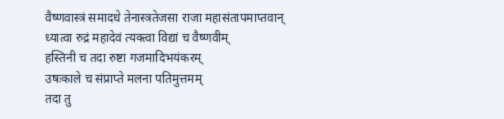वैष्णवास्त्रं समादधे तेनास्त्रतेजसा राजा महासंतापमाप्तवान्
ध्यात्वा रुद्रं महादेवं त्यक्त्वा विद्यां च वैष्णवीम्
हस्तिनी च तदा रुष्टा गजमादिभयंकरम्
उषःकाले च संप्राप्ते मलना पतिमुत्तमम्
तदा तु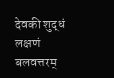देवकी शुद्धं लक्षणं बलवत्तरम्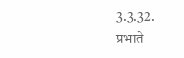3.3.32.
प्रभाते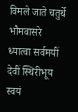विमले जाते चतुर्थे भौमवासरे ध्यात्वा सर्वमयीं देवीं स्थिरीभूय स्वयं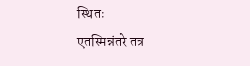स्थितः
एतस्मिन्नंतरे तत्र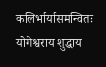कलिर्भार्यासमन्वितः
योगेश्वराय शुद्धाय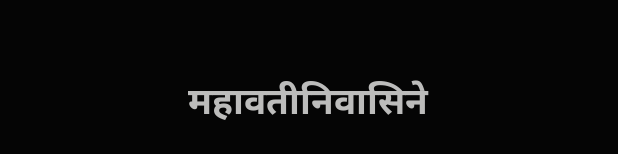महावतीनिवासिने